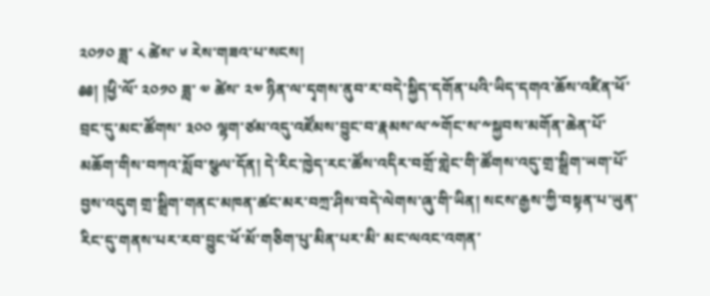༢༠༡༠ ཟླ་ ༨ ཚེས་ ༦ རེས་གཟའ་པ་སངས།
༅༅། །ཕྱི་ལོ་ ༢༠༡༠ ཟླ་ ༧ ཚེས་ ༢༧ ཉིན་ལ་དྭགས་ནུབ་ར་བདེ་སྐྱིད་དགོན་པའི་ཡིད་དགའ་ཆོས་འཛིན་ཕོ་བྲང་དུ་མང་ཚོགས་ ༣༠༠ ལྷག་ཙམ་འདུ་འཛོམས་བྱུང་བ་རྣམས་ལ་༸གོང་ས་༸སྐྱབས་མགོན་ཆེན་པོ་མཆོག་གིས་བཀའ་སློབ་སྩལ་དོན། དེ་རིང་ཁྱེད་རང་ཚོས་འདིར་བགྲོ་གླེང་གི་ཚོགས་འདུ་གྲ་སྒྲིག་ཡག་པོ་བྱས་འདུག གྲ་སྒྲིག་གནང་མཁན་ཚང་མར་བཀྲ་ཤིས་བདེ་ལེགས་ཞུ་གི་ཡིན། སངས་རྒྱས་ཀྱི་བསྟན་པ་ཡུན་རིང་དུ་གནས་པར་རབ་བྱུང་ཕོ་མོ་གཅིག་པུ་མིན་པར་མི་ མང་ལའང་འགན་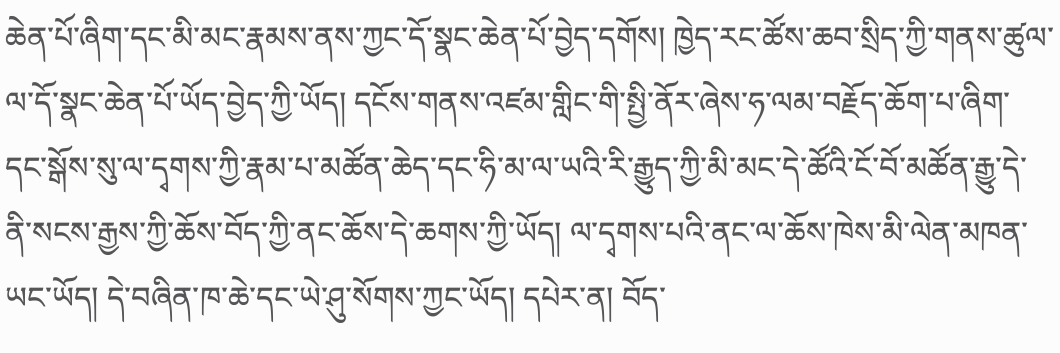ཆེན་པོ་ཞིག་དང་མི་མང་རྣམས་ནས་ཀྱང་དོ་སྣང་ཆེན་པོ་བྱེད་དགོས། ཁྱེད་རང་ཚོས་ཆབ་སྲིད་ཀྱི་གནས་ཚུལ་ལ་དོ་སྣང་ཆེན་པོ་ཡོད་བྱེད་ཀྱི་ཡོད། དངོས་གནས་འཛམ་གླིང་གི་སྤྱི་ནོར་ཞེས་ཧ་ལམ་བརྗོད་ཆོག་པ་ཞིག་དང་སྒོས་སུ་ལ་དྭགས་ཀྱི་རྣམ་པ་མཚོན་ཆེད་དང་ཧི་མ་ལ་ཡའི་རི་རྒྱུད་ཀྱི་མི་མང་དེ་ཚོའི་ངོ་བོ་མཚོན་རྒྱུ་དེ་ནི་སངས་རྒྱས་ཀྱི་ཆོས་བོད་ཀྱི་ནང་ཆོས་དེ་ཆགས་ཀྱི་ཡོད། ལ་དྭགས་པའི་ནང་ལ་ཆོས་ཁེས་མི་ལེན་མཁན་ཡང་ཡོད། དེ་བཞིན་ཁ་ཆེ་དང་ཡེ་ཤུ་སོགས་ཀྱང་ཡོད། དཔེར་ན། བོད་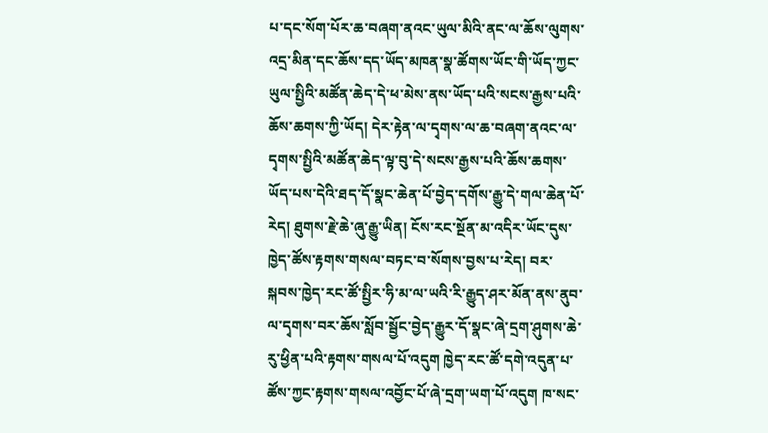པ་དང་སོག་པོར་ཆ་བཞག་ནའང་ཡུལ་མིའི་ནང་ལ་ཆོས་ལུགས་འདྲ་མིན་དང་ཆོས་དད་ཡོད་མཁན་སྣ་ཚོགས་ཡོང་གི་ཡོད་ཀྱང་ཡུལ་སྤྱིའི་མཚོན་ཆེད་དེ་ཕ་མེས་ནས་ཡོད་པའི་སངས་རྒྱས་པའི་ཆོས་ཆགས་ཀྱི་ཡོད། དེར་རྟེན་ལ་དྭགས་ལ་ཆ་བཞག་ནའང་ལ་དྭགས་སྤྱིའི་མཚོན་ཆེད་ལྟ་བུ་དེ་སངས་རྒྱས་པའི་ཆོས་ཆགས་ཡོད་པས་དེའི་ཐད་དོ་སྣང་ཆེན་པོ་བྱེད་དགོས་རྒྱུ་དེ་གལ་ཆེན་པོ་རེད། ཐུགས་རྗེ་ཆེ་ཞུ་རྒྱུ་ཡིན། ངོས་རང་སྔོན་མ་འདིར་ཡོང་དུས་ཁྱེད་ཚོས་རྟགས་གསལ་བཏང་བ་སོགས་བྱས་པ་རེད། བར་སྐབས་ཁྱེད་རང་ཚོ་སྤྱིར་ཧི་མ་ལ་ཡའི་རི་རྒྱུད་ཤར་མོན་ནས་ནུབ་ལ་དྭགས་བར་ཆོས་སློབ་སྦྱོང་བྱེད་རྒྱུར་དོ་སྣང་ཞེ་དྲག་ཤུགས་ཆེ་རུ་ཕྱིན་པའི་རྟགས་གསལ་པོ་འདུག ཁྱེད་རང་ཚོ་དགེ་འདུན་པ་ཚོས་ཀྱང་རྟགས་གསལ་འབྱོང་པོ་ཞེ་དྲག་ཡག་པོ་འདུག ཁ་སང་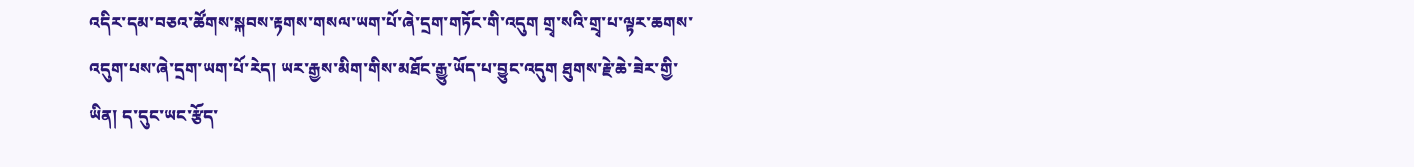འདིར་དམ་བཅའ་ཚོགས་སྐབས་རྟགས་གསལ་ཡག་པོ་ཞེ་དྲག་གཏོང་གི་འདུག གྲྭ་སའི་གྲྭ་པ་ལྟར་ཆགས་འདུག་པས་ཞེ་དྲག་ཡག་པོ་རེད། ཡར་རྒྱས་མིག་གིས་མཐོང་རྒྱུ་ཡོད་པ་བྱུང་འདུག ཐུགས་རྗེ་ཆེ་ཟེར་གྱི་ཡིན། ད་དུང་ཡང་རྩོད་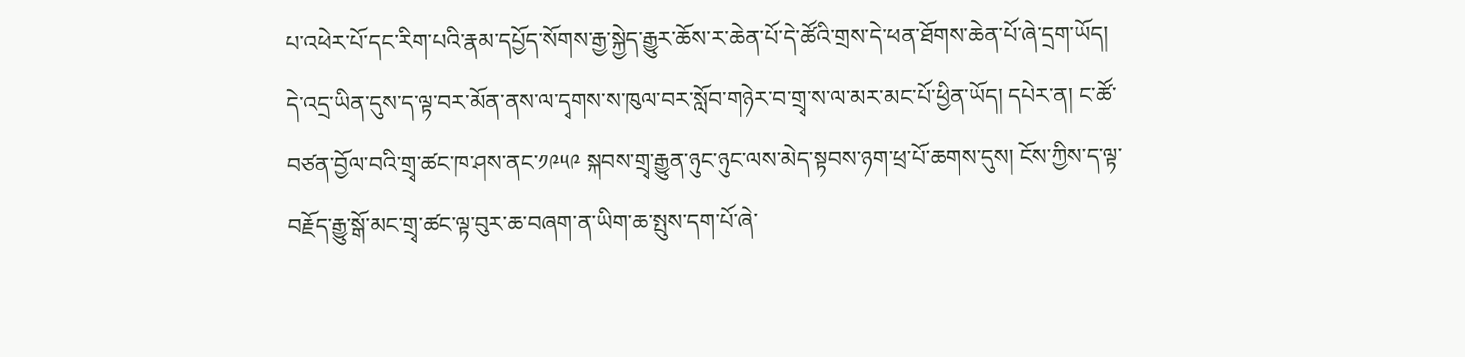པ་འཕེར་པོ་དང་རིག་པའི་རྣམ་དཔྱོད་སོགས་རྒྱ་སྐྱེད་རྒྱུར་ཆོས་ར་ཆེན་པོ་དེ་ཚོའི་གྲས་དེ་ཕན་ཐོགས་ཆེན་པོ་ཞེ་དྲག་ཡོད། དེ་འདྲ་ཡིན་དུས་ད་ལྟ་བར་མོན་ནས་ལ་དྭགས་ས་ཁུལ་བར་སློབ་གཉེར་བ་གྲྭ་ས་ལ་མར་མང་པོ་ཕྱིན་ཡོད། དཔེར་ན། ང་ཚོ་བཙན་བྱོལ་བའི་གྲྭ་ཚང་ཁ་ཤས་ནང་༡༩༥༩ སྐབས་གྲྭ་རྒྱུན་ཉུང་ཉུང་ལས་མེད་སྟབས་ཉག་ཕྲ་པོ་ཆགས་དུས། ངོས་ཀྱིས་ད་ལྟ་བརྗོད་རྒྱུ་སྒོ་མང་གྲྭ་ཚང་ལྟ་བུར་ཆ་བཞག་ན་ཡིག་ཆ་སྤུས་དག་པོ་ཞེ་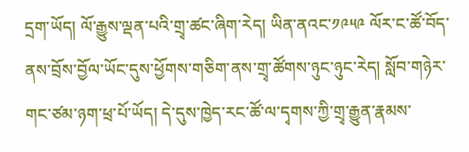དྲག་ཡོད། ལོ་རྒྱུས་ལྡན་པའི་གྲྭ་ཚང་ཞིག་རེད། ཡིན་ནའང་༡༩༥༩ ལོར་ང་ཚོ་བོད་ནས་བྲོས་བྱོལ་ཡོང་དུས་ཕྱོགས་གཅིག་ནས་གྲྭ་ཚོགས་ཉུང་ཉུང་རེད། སློབ་གཉེར་གང་ཙམ་ཉག་ཕྲ་པོ་ཡོད། དེ་དུས་ཁྱེད་རང་ཚོ་ལ་དྭགས་ཀྱི་གྲྭ་རྒྱུན་རྣམས་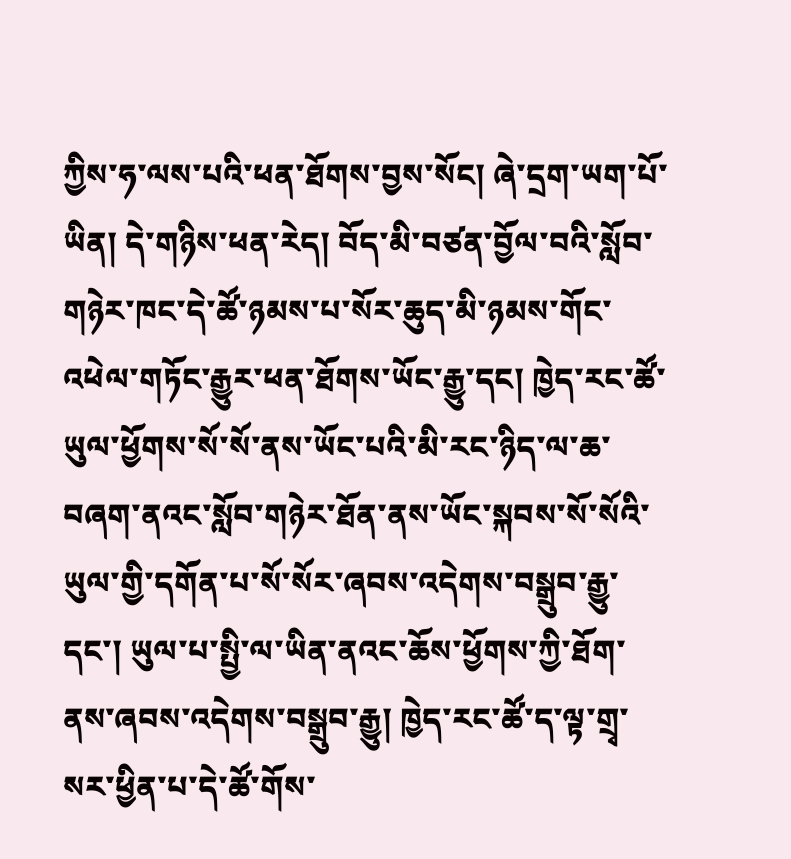ཀྱིས་ཧ་ལས་པའི་ཕན་ཐོགས་བྱས་སོང། ཞེ་དྲག་ཡག་པོ་ཡིན། དེ་གཉིས་ཕན་རེད། བོད་མི་བཙན་བྱོལ་བའི་སློབ་གཉེར་ཁང་དེ་ཚོ་ཉམས་པ་སོར་ཆུད་མི་ཉམས་གོང་འཕེལ་གཏོང་རྒྱུར་ཕན་ཐོགས་ཡོང་རྒྱུ་དང། ཁྱེད་རང་ཚོ་ཡུལ་ཕྱོགས་སོ་སོ་ནས་ཡོང་པའི་མི་རང་ཉིད་ལ་ཆ་བཞག་ནའང་སློབ་གཉེར་ཐོན་ནས་ཡོང་སྐབས་སོ་སོའི་ཡུལ་གྱི་དགོན་པ་སོ་སོར་ཞབས་འདེགས་བསྒྲུབ་རྒྱུ་དང་། ཡུལ་པ་སྤྱི་ལ་ཡིན་ནའང་ཆོས་ཕྱོགས་ཀྱི་ཐོག་ནས་ཞབས་འདེགས་བསྒྲུབ་རྒྱུ། ཁྱེད་རང་ཚོ་ད་ལྟ་གྲྭ་སར་ཕྱིན་པ་དེ་ཚོ་གོས་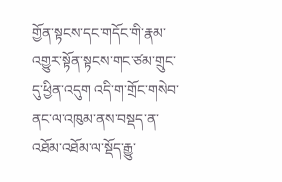གྱོན་སྟངས་དང་གདོང་གི་རྣམ་འགྱུར་སྟོན་སྟངས་གང་ཙམ་གྲུང་དུ་ཕྱིན་འདུག འདི་ག་གྲོང་གསེབ་ནང་ལ་འཁུམ་ནས་བསྡད་ན་འཐོམ་འཐོམ་ལ་སྡོད་རྒྱུ་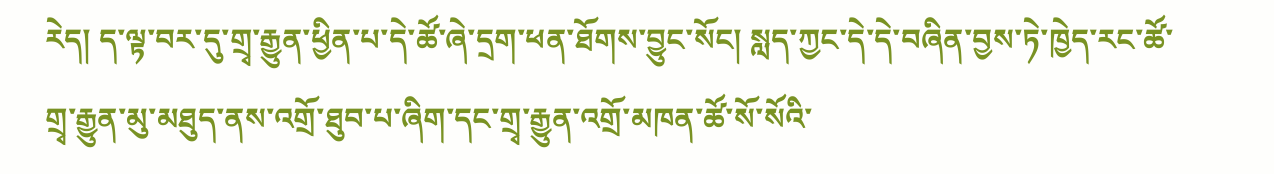རེད། ད་ལྟ་བར་དུ་གྲྭ་རྒྱུན་ཕྱིན་པ་དེ་ཚོ་ཞེ་དྲག་ཕན་ཐོགས་བྱུང་སོང། སླད་ཀྱང་དེ་དེ་བཞིན་བྱས་ཏེ་ཁྱེད་རང་ཚོ་གྲྭ་རྒྱུན་མུ་མཐུད་ནས་འགྲོ་ཐུབ་པ་ཞིག་དང་གྲྭ་རྒྱུན་འགྲོ་མཁན་ཚོ་སོ་སོའི་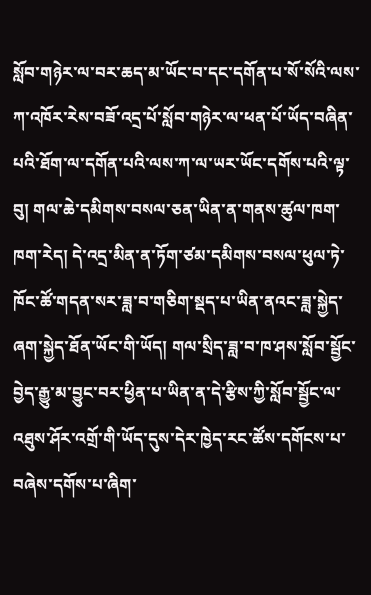སློབ་གཉེར་ལ་བར་ཆད་མ་ཡོང་བ་དང་དགོན་པ་སོ་སོའི་ལས་ཀ་འཁོར་རེས་བཟོ་འདྲ་པོ་སློབ་གཉེར་ལ་ཕན་པོ་ཡོད་བཞིན་པའི་ཐོག་ལ་དགོན་པའི་ལས་ཀ་ལ་ཡར་ཡོང་དགོས་པའི་ལྟ་བུ། གལ་ཆེ་དམིགས་བསལ་ཅན་ཡིན་ན་གནས་ཚུལ་ཁག་ཁག་རེད། དེ་འདྲ་མིན་ན་ཏོག་ཙམ་དམིགས་བསལ་ཕུལ་ཏེ་ཁོང་ཚོ་གདན་སར་ཟླ་བ་གཅིག་སྡད་པ་ཡིན་ནའང་ཟླ་སྐྱེད་ཞག་སྐྱེད་ཐོན་ཡོང་གི་ཡོད། གལ་སྲིད་ཟླ་བ་ཁ་ཤས་སློབ་སྦྱོང་བྱེད་རྒྱུ་མ་བྱུང་བར་ཕྱིན་པ་ཡིན་ན་དེ་རྩིས་ཀྱི་སློབ་སྦྱོང་ལ་འཐུས་ཤོར་འགྲོ་གི་ཡོད་དུས་དེར་ཁྱེད་རང་ཚོས་དགོངས་པ་བཞེས་དགོས་པ་ཞིག་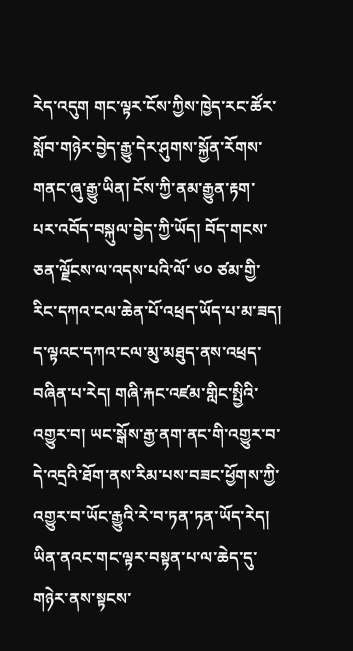རེད་འདུག གང་ལྟར་ངོས་ཀྱིས་ཁྱེད་རང་ཚོར་སློབ་གཉེར་བྱེད་རྒྱུ་དེར་ཤུགས་སྐྱོན་རོགས་གནང་ཞུ་རྒྱུ་ཡིན། ངོས་ཀྱི་ནམ་རྒྱུན་རྟག་པར་འབོད་བསྐུལ་བྱེད་ཀྱི་ཡོད། བོད་གངས་ཅན་ལྗོངས་ལ་འདས་པའི་ལོ་ ༦༠ ཙམ་གྱི་རིང་དཀའ་ངལ་ཆེན་པོ་འཕྲད་ཡོད་པ་མ་ཟད། ད་ལྟའང་དཀའ་ངལ་མུ་མཐུད་ནས་འཕྲད་བཞིན་པ་རེད། གཞི་རྐང་འཛམ་གླིང་སྤྱིའི་འགྱུར་བ། ཡང་སྒོས་རྒྱ་ནག་ནང་གི་འགྱུར་བ་དེ་འདྲའི་ཐོག་ནས་རིམ་པས་བཟང་ཕྱོགས་ཀྱི་འགྱུར་བ་ཡོང་རྒྱུའི་རེ་བ་ཏན་ཏན་ཡོད་རེད། ཡིན་ནའང་གང་ལྟར་བསྟན་པ་ལ་ཆེད་དུ་གཉེར་ནས་སྟངས་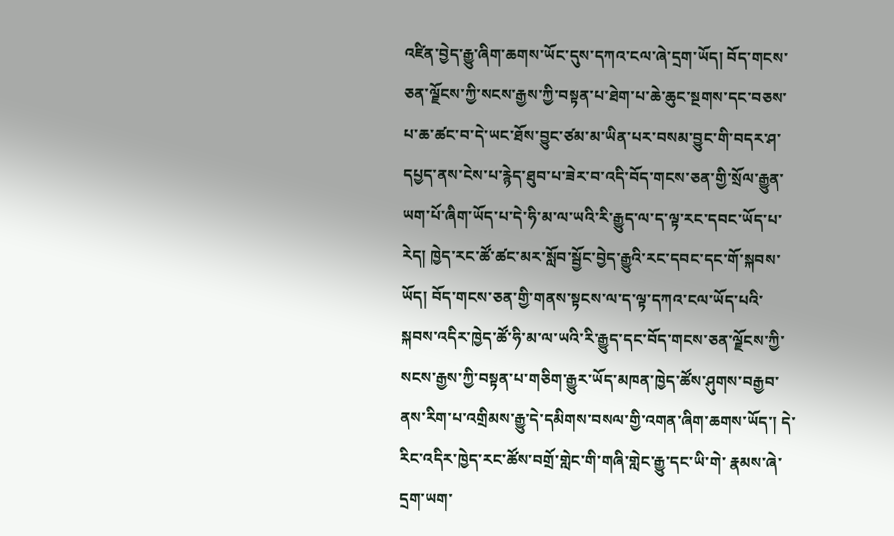འཛིན་བྱེད་རྒྱུ་ཞིག་ཆགས་ཡོང་དུས་དཀའ་ངལ་ཞེ་དྲག་ཡོད། བོད་གངས་ཅན་ལྗོངས་ཀྱི་སངས་རྒྱས་ཀྱི་བསྟན་པ་ཐེག་པ་ཆེ་ཆུང་སྔགས་དང་བཅས་པ་ཆ་ཚང་བ་དེ་ཡང་ཐོས་བྱུང་ཙམ་མ་ཡིན་པར་བསམ་བྱུང་གི་བདར་ཤ་དཔྱད་ནས་ངེས་པ་རྙེད་ཐུབ་པ་ཟེར་བ་འདི་བོད་གངས་ཅན་གྱི་སྲོལ་རྒྱུན་ཡག་པོ་ཞིག་ཡོད་པ་དེ་ཧི་མ་ལ་ཡའི་རི་རྒྱུད་ལ་ད་ལྟ་རང་དབང་ཡོད་པ་རེད། ཁྱེད་རང་ཚོ་ཚང་མར་སློབ་སྦྱོང་བྱེད་རྒྱུའི་རང་དབང་དང་གོ་སྐབས་ཡོད། བོད་གངས་ཅན་གྱི་གནས་སྟངས་ལ་ད་ལྟ་དཀའ་ངལ་ཡོད་པའི་སྐབས་འདིར་ཁྱེད་ཚོ་ཧི་མ་ལ་ཡའི་རི་རྒྱུད་དང་བོད་གངས་ཅན་ལྗོངས་ཀྱི་སངས་རྒྱས་ཀྱི་བསྟན་པ་གཅིག་རྒྱུར་ཡོད་མཁན་ཁྱེད་ཚོས་ཤུགས་བརྒྱབ་ནས་རིག་པ་འགྲིམས་རྒྱུ་དེ་དམིགས་བསལ་གྱི་འགན་ཞིག་ཆགས་ཡོད་། དེ་རིང་འདིར་ཁྱེད་རང་ཚོས་བགྲོ་གླེང་གི་གཞི་གླེང་རྒྱུ་དང་ཡི་གེ་ རྣམས་ཞེ་དྲག་ཡག་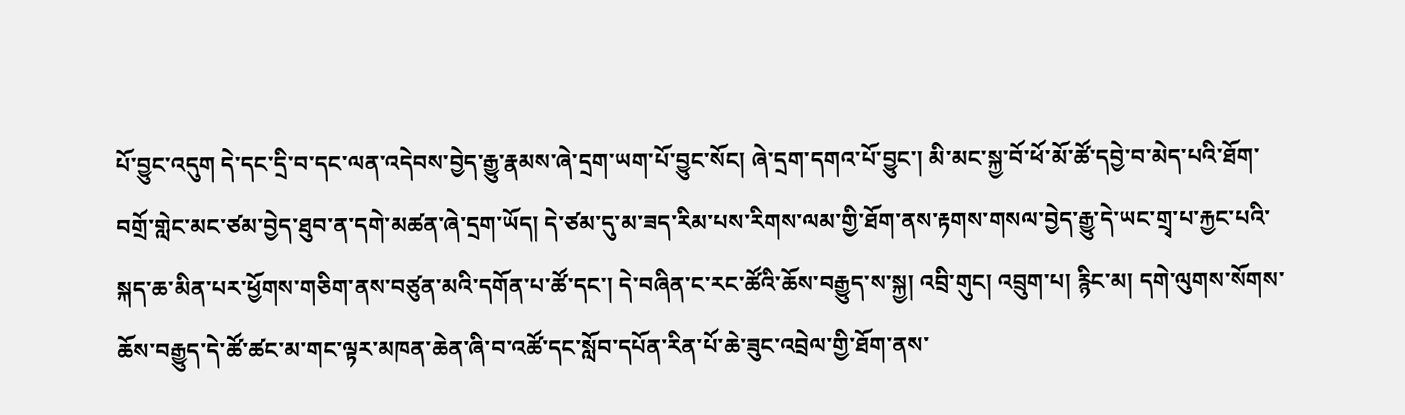པོ་བྱུང་འདུག དེ་དང་དྲི་བ་དང་ལན་འདེབས་བྱེད་རྒྱུ་རྣམས་ཞེ་དྲག་ཡག་པོ་བྱུང་སོང། ཞེ་དྲག་དགའ་པོ་བྱུང་། མི་མང་སྐྱ་བོ་ཕོ་མོ་ཚོ་དབྱེ་བ་མེད་པའི་ཐོག་བགྲོ་གླེང་མང་ཙམ་བྱེད་ཐུབ་ན་དགེ་མཚན་ཞེ་དྲག་ཡོད། དེ་ཙམ་དུ་མ་ཟད་རིམ་པས་རིགས་ལམ་གྱི་ཐོག་ནས་རྟགས་གསལ་བྱེད་རྒྱུ་དེ་ཡང་གྲྭ་པ་རྐྱང་པའི་སྐད་ཆ་མིན་པར་ཕྱོགས་གཅིག་ནས་བཙུན་མའི་དགོན་པ་ཚོ་དང་། དེ་བཞིན་ང་རང་ཚོའི་ཆོས་བརྒྱུད་ས་སྐྱ། འབྲི་གུང། འབྲུག་པ། རྙིང་མ། དགེ་ལུགས་སོགས་ཆོས་བརྒྱུད་དེ་ཚོ་ཚང་མ་གང་ལྟར་མཁན་ཆེན་ཞི་བ་འཚོ་དང་སློབ་དཔོན་རིན་པོ་ཆེ་ཟུང་འབྲེལ་གྱི་ཐོག་ནས་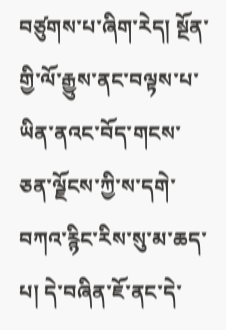བཙུགས་པ་ཞིག་རེད། སྔོན་གྱི་ལོ་རྒྱུས་ནང་བལྟས་པ་ཡིན་ནའང་བོད་གངས་ཅན་ལྗོངས་ཀྱི་ས་དགེ་བཀའ་རྙིང་རིས་སུ་མ་ཆད་པ། དེ་བཞིན་ཇོ་ནང་དེ་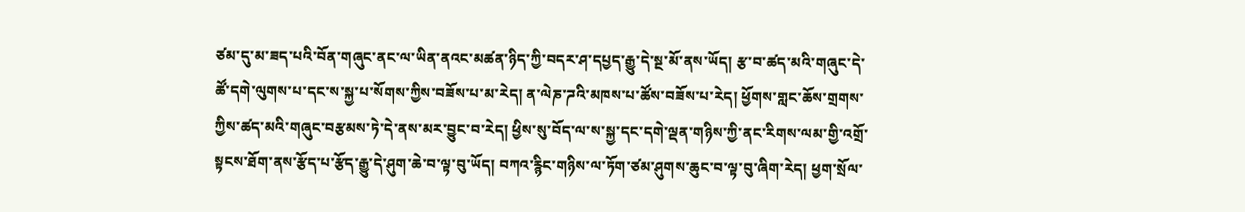ཙམ་དུ་མ་ཟད་པའི་བོན་གཞུང་ནང་ལ་ཡིན་ནའང་མཚན་ཉིད་ཀྱི་བདར་ཤ་དཔྱད་རྒྱུ་དེ་སྔ་མོ་ནས་ཡོད། རྩ་བ་ཚད་མའི་གཞུང་དེ་ཚོ་དགེ་ལུགས་པ་དང་ས་སྐྱ་པ་སོགས་ཀྱིས་བཟོས་པ་མ་རེད། ན་ལེཎ་ཌའི་མཁས་པ་ཚོས་བཟོས་པ་རེད། ཕྱོགས་གླང་ཆོས་གྲགས་ཀྱིས་ཚད་མའི་གཞུང་བརྩམས་ཏེ་དེ་ནས་མར་བྱུང་བ་རེད། ཕྱིས་སུ་བོད་ལ་ས་སྐྱ་དང་དགེ་ལྡན་གཉིས་ཀྱི་ནང་རིགས་ལམ་གྱི་འགྲོ་སྟངས་ཐོག་ནས་རྩོད་པ་རྩོད་རྒྱུ་དེ་ཤུག་ཆེ་བ་ལྟ་བུ་ཡོད། བཀའ་རྙིང་གཉིས་ལ་ཏོག་ཙམ་ཤུགས་ཆུང་བ་ལྟ་བུ་ཞིག་རེད། ཕྱག་སྲོལ་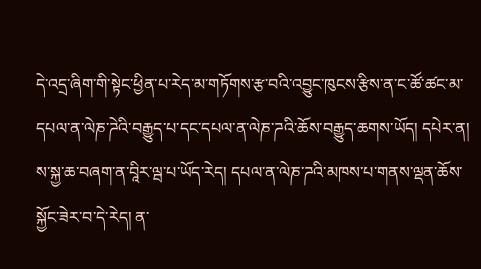དེ་འདྲ་ཞིག་གི་སྟེང་ཕྱིན་པ་རེད་མ་གཏོགས་རྩ་བའི་འབྱུང་ཁུངས་རྩིས་ན་ང་ཚོ་ཚང་མ་དཔལ་ན་ལེཎ་ཌེའི་བརྒྱུད་པ་དང་དཔལ་ན་ལེཎ་ཌའི་ཆོས་བརྒྱུད་ཆགས་ཡོད། དཔེར་ན། ས་སྐྱ་ཆ་བཞག་ན་བཱིར་ལྦ་པ་ཡོད་རེད། དཔལ་ན་ལེཎ་ཌའི་མཁས་པ་གནས་ལྡན་ཆོས་སྐྱོང་ཟེར་བ་དེ་རེད། ན་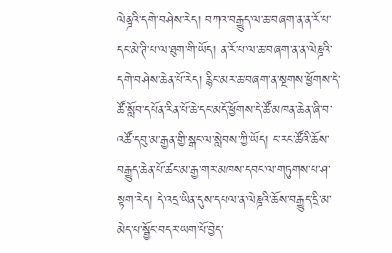ལེནྜའི་དགེ་བཤེས་རེད། བཀའ་བརྒྱུད་ལ་ཆ་བཞག་ན་ན་རོ་པ་དང་མེ་ཊི་པ་ལ་ཐུག་གི་ཡོད། ན་རོ་པ་ལ་ཆ་བཞག་ན་ན་ལེཎྜའི་དགེ་བཤེས་ཆེན་པོ་རེད། རྙིང་མར་ཆ་བཞག་ན་སྔགས་ཕྱོགས་དེ་ཚོ་སློབ་དཔོན་རིན་པོ་ཆེ་དང་མདོ་ཕྱོགས་དེ་ཚོ་མཁན་ཆེན་ཞི་བ་འཚོ་དབུ་མ་རྒྱན་གྱི་སྒང་ལ་སླེབས་ཀྱི་ཡོད། ང་རང་ཚོའི་ཆོས་བརྒྱུད་ཆེན་པོ་ཚང་མ་རྒྱ་གར་མཁས་དབང་ལ་གཏུགས་པ་ཤ་སྟག་རེད། དེ་འདྲ་ཡིན་དུས་དཔལ་ན་ལེཎྜའི་ཆོས་བརྒྱུད་དྲི་མ་མེད་པ་སྦྱོང་བདར་ཡག་པོ་བྱེད་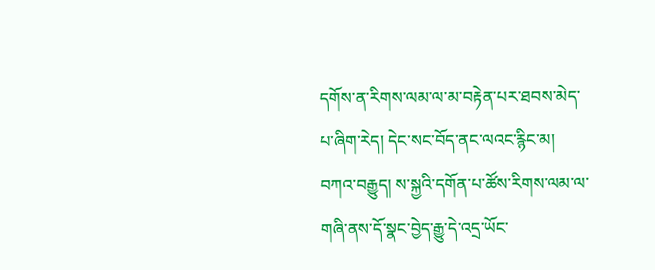དགོས་ན་རིགས་ལམ་ལ་མ་བརྟེན་པར་ཐབས་མེད་པ་ཞིག་རེད། དེང་སང་བོད་ནང་ལའང་རྙིང་མ། བཀའ་བརྒྱུད། ས་སྐྱའི་དགོན་པ་ཚོས་རིགས་ལམ་ལ་གཞི་ནས་དོ་སྣང་བྱེད་རྒྱུ་དེ་འདྲ་ཡོང་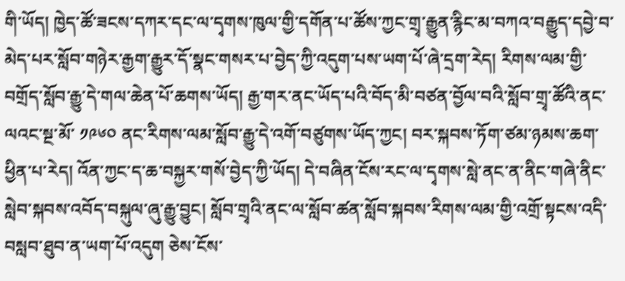གི་ཡོད། ཁྱེད་ཚོ་ཟངས་དཀར་དང་ལ་དྭགས་ཁུལ་གྱི་དགོན་པ་ཚོས་ཀྱང་གྲྭ་རྒྱུན་རྙིང་མ་བཀའ་བརྒྱུད་དབྱེ་བ་མེད་པར་སློབ་གཉེར་རྒྱག་རྒྱུར་དོ་སྣང་གསར་པ་བྱེད་ཀྱི་འདུག་པས་ཡག་པོ་ཞེ་དྲག་རེད། རིགས་ལམ་གྱི་བགྲོད་སློབ་རྒྱུ་དེ་གལ་ཆེན་པོ་ཆགས་ཡོད། རྒྱ་གར་ནང་ཡོད་པའི་བོད་མི་བཙན་བྱོལ་བའི་སློབ་གྲྭ་ཚོའི་ནང་ལའང་སྔ་མོ་ ༡༩༦༠ ནང་རིགས་ལམ་སློབ་རྒྱུ་དེ་འགོ་བཙུགས་ཡོད་ཀྱང། བར་སྐབས་ཏོག་ཙམ་ཉམས་ཆག་ཕྱིན་པ་རེད། འོན་ཀྱང་ད་ཆ་བསྐྱར་གསོ་བྱེད་ཀྱི་ཡོད། དེ་བཞིན་ངོས་རང་ལ་དྭགས་སླེ་ནང་ན་ནིང་གཞེ་ནིང་སླེབ་སྐབས་འབོད་བསྐུལ་ཞུ་རྒྱུ་བྱུང། སློབ་གྲྭའི་ནང་ལ་སློབ་ཚན་སློབ་སྐབས་རིགས་ལམ་གྱི་འགྲོ་སྟངས་འདི་བསླབ་ཐུབ་ན་ཡག་པོ་འདུག ཅེས་ངོས་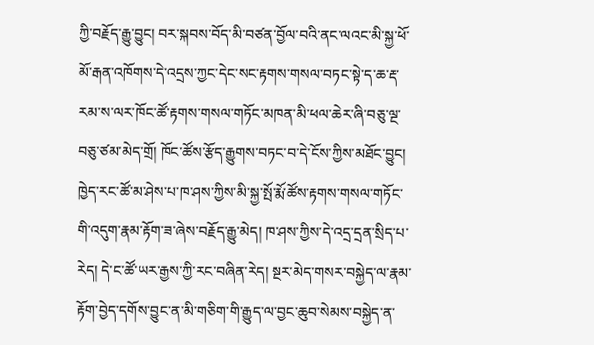ཀྱི་བརྗོད་རྒྱུ་བྱུང། བར་སྐབས་བོད་མི་བཙན་བྱོལ་བའི་ནང་ལའང་མི་སྐྱ་ཕོ་མོ་རྒན་འཁོགས་དེ་འདྲས་ཀྱང་དེང་སང་རྟགས་གསལ་བཏང་སྟེ་ད་ཆ་རྡ་རམ་ས་ལར་ཁོང་ཚོ་རྟགས་གསལ་གཏོང་མཁན་མི་ཕལ་ཆེར་ཞི་བཅུ་ལྔ་བཅུ་ཙམ་མེད་གྲོ། ཁོང་ཚོས་རྩོད་རྒྱུགས་བཏང་བ་དེ་ངོས་ཀྱིས་མཐོང་བྱུང། ཁྱེད་རང་ཚོ་མ་ཤེས་པ་ཁ་ཤས་ཀྱིས་མི་སྐྱ་སྤོ་རྨོ་ཚོས་རྟགས་གསལ་གཏོང་གི་འདུག་རྣམ་རྟོག་ཟ་ཞེས་བརྗོད་རྒྱུ་མེད། ཁ་ཤས་ཀྱིས་དེ་འདྲ་དྲན་སྲིད་པ་རེད། དེ་ང་ཚོ་ཡར་རྒྱས་ཀྱི་རང་བཞིན་རེད། སྔར་མེད་གསར་བསྐྱེད་ལ་རྣམ་རྟོག་བྱེད་དགོས་བྱུང་ན་མི་གཅིག་གི་རྒྱུད་ལ་བྱང་ཆུབ་སེམས་བསྐྱེད་ན་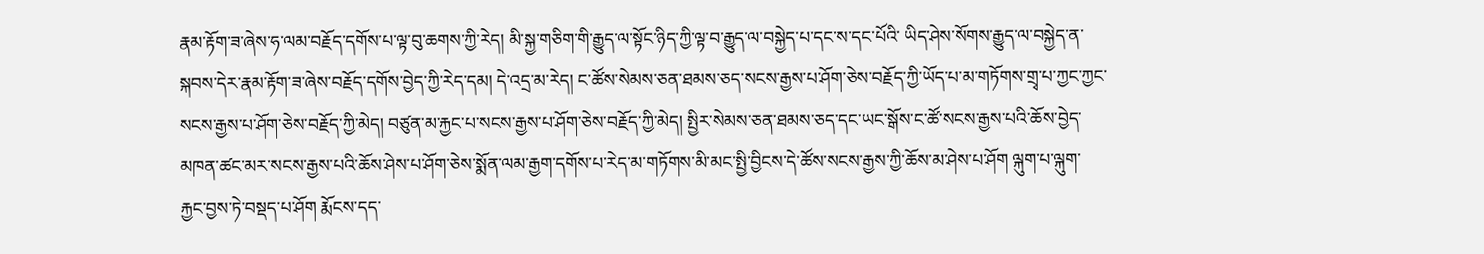རྣམ་རྟོག་ཟ་ཞེས་ཧ་ལམ་བརྗོད་དགོས་པ་ལྟ་བུ་ཆགས་ཀྱི་རེད། མི་སྐྱ་གཅིག་གི་རྒྱུད་ལ་སྟོང་ཉིད་ཀྱི་ལྟ་བ་རྒྱུད་ལ་བསྐྱེད་པ་དང་ས་དང་པོའི་ ཡིད་ཤེས་སོགས་རྒྱུད་ལ་བསྐྱེད་ན་སྐབས་དེར་རྣམ་རྟོག་ཟ་ཞེས་བརྗོད་དགོས་བྱེད་ཀྱི་རེད་དམ། དེ་འདྲ་མ་རེད། ང་ཚོས་སེམས་ཅན་ཐམས་ཅད་སངས་རྒྱས་པ་ཤོག་ཅེས་བརྗོད་ཀྱི་ཡོད་པ་མ་གཏོགས་གྲྭ་པ་ཀྱང་ཀྱང་སངས་རྒྱས་པ་ཤོག་ཅེས་བརྗོད་ཀྱི་མེད། བཙུན་མ་རྐྱང་པ་སངས་རྒྱས་པ་ཤོག་ཅེས་བརྗོད་ཀྱི་མེད། སྤྱིར་སེམས་ཅན་ཐམས་ཅད་དང་ཡང་སྒོས་ང་ཚོ་སངས་རྒྱས་པའི་ཆོས་བྱེད་མཁན་ཚང་མར་སངས་རྒྱས་པའི་ཆོས་ཤེས་པ་ཤོག་ཅེས་སྨོན་ལམ་རྒྱག་དགོས་པ་རེད་མ་གཏོགས་མི་མང་སྤྱི་བྱིངས་དེ་ཚོས་སངས་རྒྱས་ཀྱི་ཆོས་མ་ཤེས་པ་ཤོག ལྐུག་པ་ལྐུག་རྐྱང་བྱས་ཏེ་བསྡད་པ་ཤོག རྨོངས་དད་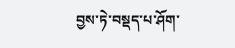བྱས་ཏེ་བསྡད་པ་ཤོག་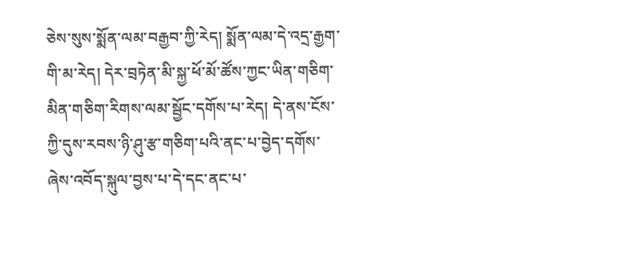ཅེས་སུས་སྨོན་ལམ་བརྒྱབ་ཀྱི་རེད། སྨོན་ལམ་དེ་འདྲ་རྒྱག་གི་མ་རེད། དེར་བྲཏེན་མི་སྐྱ་ཕོ་མོ་ཚོས་ཀྱང་ཡིན་གཅིག་མིན་གཅིག་རིགས་ལམ་སྦྱོང་དགོས་པ་རེད། དེ་ནས་ངོས་ཀྱི་དུས་རབས་ཉི་ཤུ་རྩ་གཅིག་པའི་ནང་པ་བྱེད་དགོས་ཞེས་འབོད་སྐུལ་བྱས་པ་དེ་དང་ནང་པ་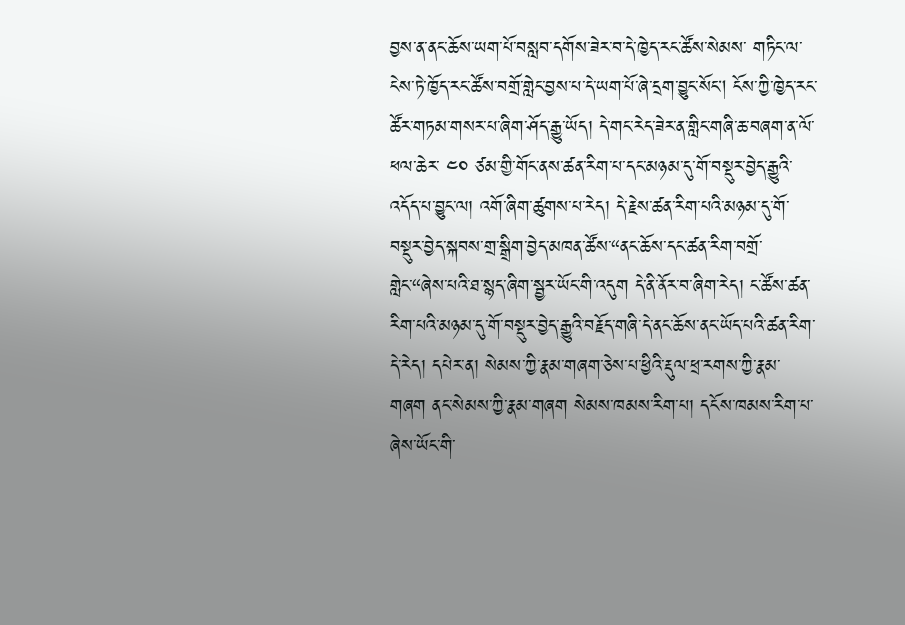བྱས་ན་ནང་ཆོས་ཡག་པོ་བསླབ་དགོས་ཟེར་བ་དེ་ཁྱེད་རང་ཚོས་སེམས་ གཏིང་ལ་ངེས་ཏེ་ཁྱོད་རང་ཚོས་བགྲོ་གླེང་བྱས་པ་དེ་ཡག་པོ་ཞེ་དྲག་བྱུང་སོང། ངོས་ཀྱི་ཁྱེད་རང་ཚོར་གཏམ་གསར་པ་ཞིག་ཤོད་རྒྱུ་ཡོད། དེ་གང་རེད་ཟེར་ན་གླིང་གཞི་ཆ་བཞག་ན་ལོ་ཕལ་ཆེར་ ༤༠ ཙམ་གྱི་གོང་ནས་ཚན་རིག་པ་དང་མཉམ་དུ་གོ་བསྡུར་བྱེད་རྒྱུའི་འདོད་པ་བྱུང་ལ། འགོ་ཞིག་ཚུགས་པ་རེད། དེ་རྗེས་ཚན་རིག་པའི་མཉམ་དུ་གོ་བསྡུར་བྱེད་སྐབས་གྲ་སྒྲིག་བྱེད་མཁན་ཚོས་“ནང་ཆོས་དང་ཚན་རིག་བགྲོ་གླེང་“ཞེས་པའི་ཐ་སྙད་ཞིག་སྦྱར་ཡོང་གི་འདུག དེ་ནི་ནོར་བ་ཞིག་རེད། ང་ཚོས་ཚན་རིག་པའི་མཉམ་དུ་གོ་བསྡུར་བྱེད་རྒྱུའི་བརྗོད་གཞི་དེ་ནང་ཆོས་ནང་ཡོད་པའི་ཚན་རིག་དེ་རེད། དཔེར་ན། སེམས་ཀྱི་རྣམ་གཞག་ཅེས་པ་ཕྱིའི་རྡུལ་ཕྲ་རགས་ཀྱི་རྣམ་གཞག ནང་སེམས་ཀྱི་རྣམ་གཞག སེམས་ཁམས་རིག་པ། དངོས་ཁམས་རིག་པ་ཞེས་ཡོང་གི་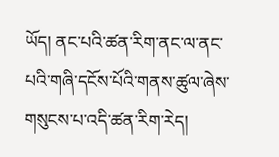ཡོད། ནང་པའི་ཚན་རིག་ནང་ལ་ནང་པའི་གཞི་དངོས་པོའི་གནས་ཚུལ་ཞེས་གསུངས་པ་འདི་ཚན་རིག་རེད།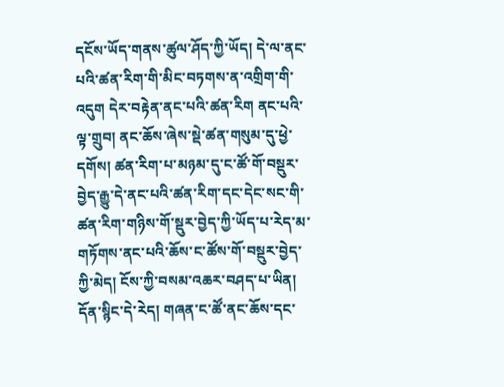དངོས་ཡོད་གནས་ཚུལ་ཤོད་ཀྱི་ཡོད། དེ་ལ་ནང་པའི་ཚན་རིག་གི་མིང་བཏགས་ན་འགྲིག་གི་འདུག དེར་བརྟེན་ནང་པའི་ཚན་རིག ནང་པའི་ལྟ་གྲུབ། ནང་ཆོས་ཞེས་སྡེ་ཚན་གསུམ་དུ་ཕྱེ་དགོས། ཚན་རིག་པ་མཉམ་དུ་ང་ཚོ་གོ་བསྡུར་བྱེད་རྒྱུ་དེ་ནང་པའི་ཚན་རིག་དང་དེང་སང་གི་ ཚན་རིག་གཉིས་གོ་སྡུར་བྱེད་ཀྱི་ཡོད་པ་རེད་མ་གཏོགས་ནང་པའི་ཆོས་ང་ཚོས་གོ་བསྡུར་བྱེད་ཀྱི་མེད། ངོས་ཀྱི་བསམ་འཆར་བཤད་པ་ཡིན། དོན་སྙིང་དེ་རེད། གཞན་ང་ཚོ་ནང་ཆོས་དང་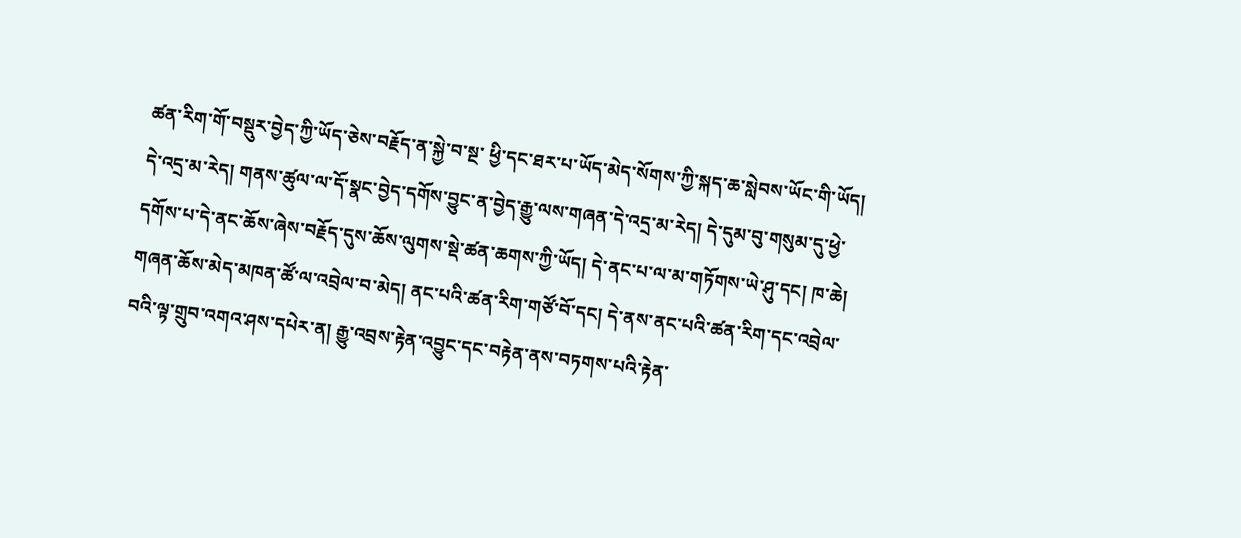ཚན་རིག་གོ་བསྡུར་བྱེད་ཀྱི་ཡོད་ཅེས་བརྗོད་ན་སྐྱེ་བ་སྔ་ ཕྱི་དང་ཐར་པ་ཡོད་མེད་སོགས་ཀྱི་སྐད་ཆ་སླེབས་ཡོང་གི་ཡོད། དེ་འདྲ་མ་རེད། གནས་ཚུལ་ལ་དོ་སྣང་བྱེད་དགོས་བྱུང་ན་བྱེད་རྒྱུ་ལས་གཞན་དེ་འདྲ་མ་རེད། དེ་དུམ་བུ་གསུམ་དུ་ཕྱེ་དགོས་པ་དེ་ནང་ཆོས་ཞེས་བརྗོད་དུས་ཆོས་ལུགས་སྡེ་ཚན་ཆགས་ཀྱི་ཡོད། དེ་ནང་པ་ལ་མ་གཏོགས་ཡེ་ཤུ་དང། ཁ་ཆེ། གཞན་ཆོས་མེད་མཁན་ཚོ་ལ་འབྲེལ་བ་མེད། ནང་པའི་ཚན་རིག་གཙོ་བོ་དང། དེ་ནས་ནང་པའི་ཚན་རིག་དང་འབྲེལ་བའི་ལྟ་གྲུབ་འགའ་ཤས་དཔེར་ན། རྒྱུ་འབྲས་རྟེན་འབྱུང་དང་བརྟེན་ནས་བཏགས་པའི་རྟེན་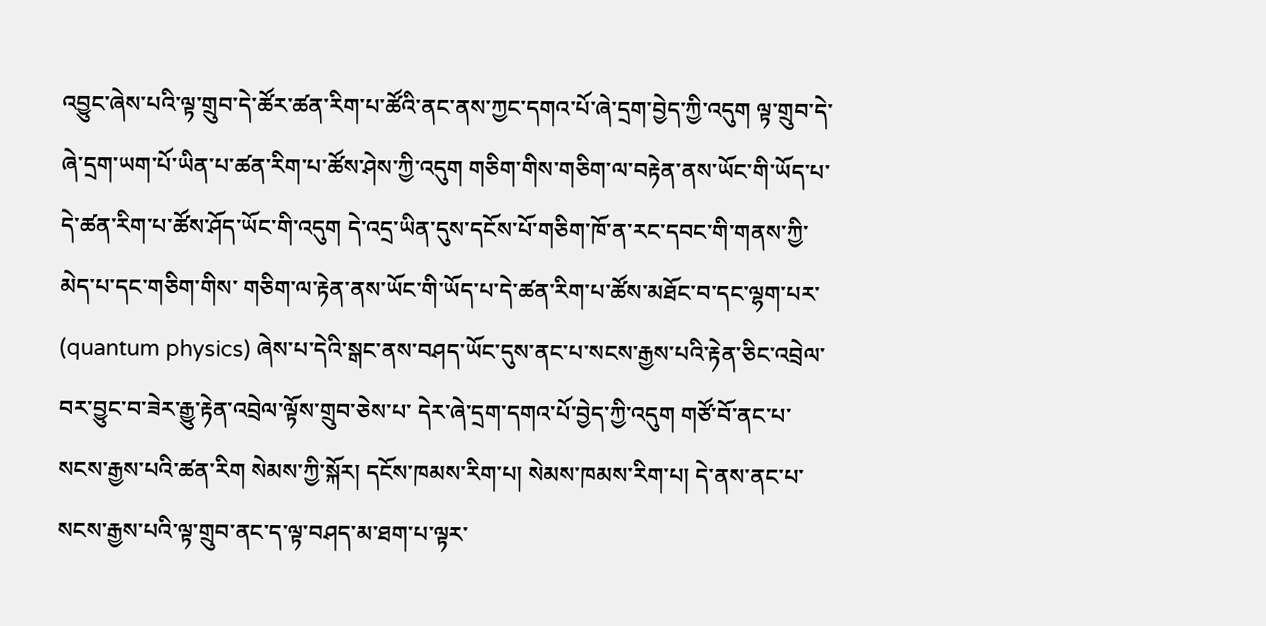འབྱུང་ཞེས་པའི་ལྟ་གྲུབ་དེ་ཚོར་ཚན་རིག་པ་ཚོའི་ནང་ནས་ཀྱང་དགའ་པོ་ཞེ་དྲག་བྱེད་ཀྱི་འདུག ལྟ་གྲུབ་དེ་ཞེ་དྲག་ཡག་པོ་ཡིན་པ་ཚན་རིག་པ་ཚོས་ཤེས་ཀྱི་འདུག གཅིག་གིས་གཅིག་ལ་བརྟེན་ནས་ཡོང་གི་ཡོད་པ་དེ་ཚན་རིག་པ་ཚོས་ཤོད་ཡོང་གི་འདུག དེ་འདྲ་ཡིན་དུས་དངོས་པོ་གཅིག་ཁོ་ན་རང་དབང་གི་གནས་ཀྱི་མེད་པ་དང་གཅིག་གིས་ གཅིག་ལ་རྟེན་ནས་ཡོང་གི་ཡོད་པ་དེ་ཚན་རིག་པ་ཚོས་མཐོང་བ་དང་ལྷག་པར་ (quantum physics) ཞེས་པ་དེའི་སྒང་ནས་བཤད་ཡོང་དུས་ནང་པ་སངས་རྒྱས་པའི་རྟེན་ཅིང་འབྲེལ་བར་བྱུང་བ་ཟེར་རྒྱུ་རྟེན་འབྲེལ་ལྟོས་གྲུབ་ཅེས་པ་ དེར་ཞེ་དྲག་དགའ་པོ་བྱེད་ཀྱི་འདུག གཙོ་བོ་ནང་པ་སངས་རྒྱས་པའི་ཚན་རིག སེམས་ཀྱི་སྐོར། དངོས་ཁམས་རིག་པ། སེམས་ཁམས་རིག་པ། དེ་ནས་ནང་པ་སངས་རྒྱས་པའི་ལྟ་གྲུབ་ནང་ད་ལྟ་བཤད་མ་ཐག་པ་ལྟར་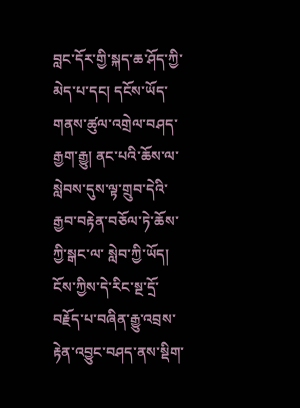བླང་དོར་གྱི་སྐད་ཆ་ཤོད་ཀྱི་མེད་པ་དང། དངོས་ཡོད་གནས་ཚུལ་འགྲེལ་བཤད་རྒྱག་རྒྱུ། ནང་པའི་ཆོས་ལ་སླེབས་དུས་ལྟ་གྲུབ་དེའི་རྒྱབ་བརྟེན་བཅོལ་ཏེ་ཆོས་ཀྱི་སྒང་ལ་ སླེབ་ཀྱི་ཡོད། ངོས་ཀྱིས་དེ་རིང་སྔ་དྲོ་བརྗོད་པ་བཞིན་རྒྱུ་འབྲས་རྟེན་འབྱུང་བཤད་ནས་སྡིག་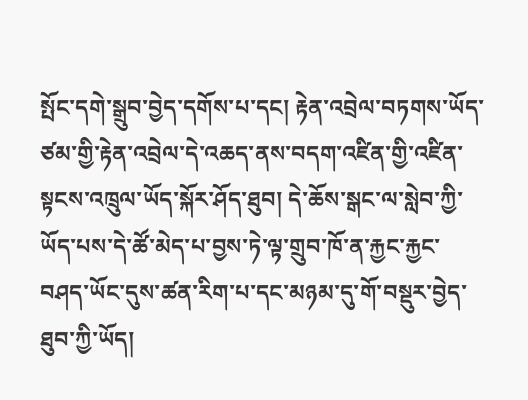སྤོང་དགེ་སྒྲུབ་བྱེད་དགོས་པ་དང། རྟེན་འབྲེལ་བཏགས་ཡོད་ཙམ་གྱི་རྟེན་འབྲེལ་དེ་འཆད་ནས་བདག་འཛིན་གྱི་འཛིན་སྟངས་འཁྲུལ་ཡོད་སྐོར་ཤོད་ཐུབ། དེ་ཆོས་སྒང་ལ་སླེབ་ཀྱི་ཡོད་པས་དེ་ཚོ་མེད་པ་བྱས་ཏེ་ལྟ་གྲུབ་ཁོ་ན་རྐྱང་རྐྱང་བཤད་ཡོང་དུས་ཚན་རིག་པ་དང་མཉམ་དུ་གོ་བསྡུར་བྱེད་ཐུབ་ཀྱི་ཡོད།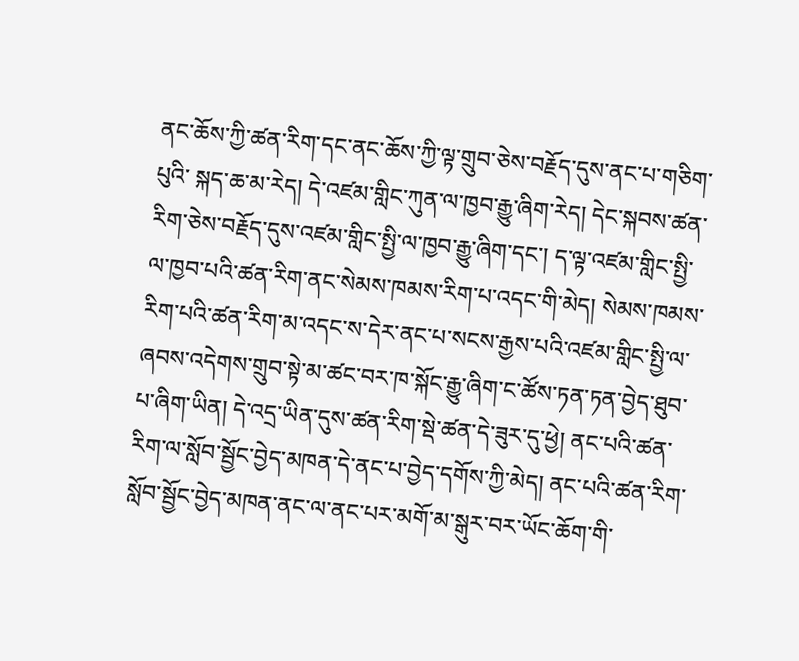ནང་ཆོས་ཀྱི་ཚན་རིག་དང་ནང་ཆོས་ཀྱི་ལྟ་གྲུབ་ཅེས་བརྗོད་དུས་ནང་པ་གཅིག་པུའི་ སྐད་ཆ་མ་རེད། དེ་འཛམ་གླིང་ཀུན་ལ་ཁྱབ་རྒྱུ་ཞིག་རེད། དེང་སྐབས་ཚན་རིག་ཅེས་བརྗོད་དུས་འཛམ་གླིང་སྤྱི་ལ་ཁྱབ་རྒྱུ་ཞིག་དང་། ད་ལྟ་འཛམ་གླིང་སྤྱི་ལ་ཁྱབ་པའི་ཚན་རིག་ནང་སེམས་ཁམས་རིག་པ་འདང་གི་མེད། སེམས་ཁམས་རིག་པའི་ཚན་རིག་མ་འདང་ས་དེར་ནང་པ་སངས་རྒྱས་པའི་འཛམ་གླིང་སྤྱི་ལ་ཞབས་འདེགས་གྲུབ་སྟེ་མ་ཚང་བར་ཁ་སྐོང་རྒྱུ་ཞིག་ང་ཚོས་ཏན་ཏན་བྱེད་ཐུབ་པ་ཞིག་ཡིན། དེ་འདྲ་ཡིན་དུས་ཚན་རིག་སྡེ་ཚན་དེ་ཟུར་དུ་ཕྱེ། ནང་པའི་ཚན་རིག་ལ་སློབ་སྦྱོང་བྱེད་མཁན་དེ་ནང་པ་བྱེད་དགོས་ཀྱི་མེད། ནང་པའི་ཚན་རིག་སློབ་སྦྱོང་བྱེད་མཁན་ནང་ལ་ནང་པར་མགོ་མ་སྒུར་བར་ཡོང་ཆོག་གི་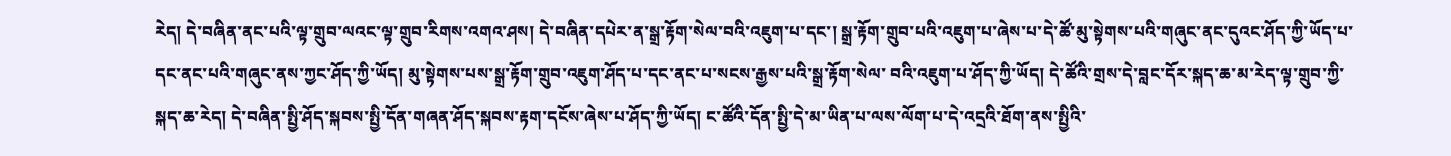རེད། དེ་བཞིན་ནང་པའི་ལྟ་གྲུབ་ལའང་ལྟ་གྲུབ་རིགས་འགའ་ཤས། དེ་བཞིན་དཔེར་ན་སྒྲ་རྟོག་སེལ་བའི་འཇུག་པ་དང་། སྒྲ་རྟོག་གྲུབ་པའི་འཇུག་པ་ཞེས་པ་དེ་ཚོ་མུ་སྟེགས་པའི་གཞུང་ནང་དུའང་ཤོད་ཀྱི་ཡོད་པ་དང་ནང་པའི་གཞུང་ནས་ཀྱང་ཤོད་ཀྱི་ཡོད། མུ་སྟེགས་པས་སྒྲ་རྟོག་གྲུབ་འཇུག་ཤོད་པ་དང་ནང་པ་སངས་རྒྱས་པའི་སྒྲ་རྟོག་སེལ་ བའི་འཇུག་པ་ཤོད་ཀྱི་ཡོད། དེ་ཚོའི་གྲས་དེ་བླང་དོར་སྐད་ཆ་མ་རེད་ལྟ་གྲུབ་ཀྱི་སྐད་ཆ་རེད། དེ་བཞིན་སྤྱི་ཤོད་སྐབས་སྤྱི་དོན་གཞན་ཤོད་སྐབས་རྟག་དངོས་ཞེས་པ་ཤོད་ཀྱི་ཡོད། ང་ཚོའི་དོན་སྤྱི་དེ་མ་ཡིན་པ་ལས་ལོག་པ་དེ་འདྲའི་ཐོག་ནས་སྤྱིའི་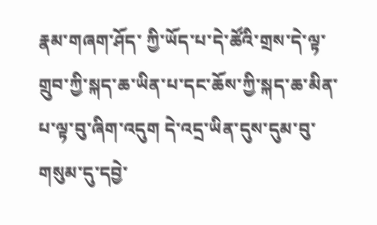རྣམ་གཞག་ཤོད་ ཀྱི་ཡོད་པ་དེ་ཚོའི་གྲས་དེ་ལྟ་གྲུབ་ཀྱི་སྐད་ཆ་ཡིན་པ་དང་ཆོས་ཀྱི་སྐད་ཆ་མིན་པ་ལྟ་བུ་ཞིག་འདུག དེ་འདྲ་ཡིན་དུས་དུམ་བུ་གསུམ་དུ་དབྱེ་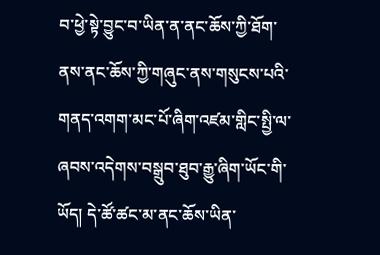བ་ཕྱེ་སྟེ་བྱུང་བ་ཡིན་ན་ནང་ཆོས་ཀྱི་ཐོག་ནས་ནང་ཆོས་ཀྱི་གཞུང་ནས་གསུངས་པའི་གནད་འགག་མང་པོ་ཞིག་འཛམ་གླིང་སྤྱི་ལ་ཞབས་འདེགས་བསྒྲུབ་ཐུབ་རྒྱུ་ཞིག་ཡོང་གི་ཡོད། དེ་ཚོ་ཚང་མ་ནང་ཆོས་ཡིན་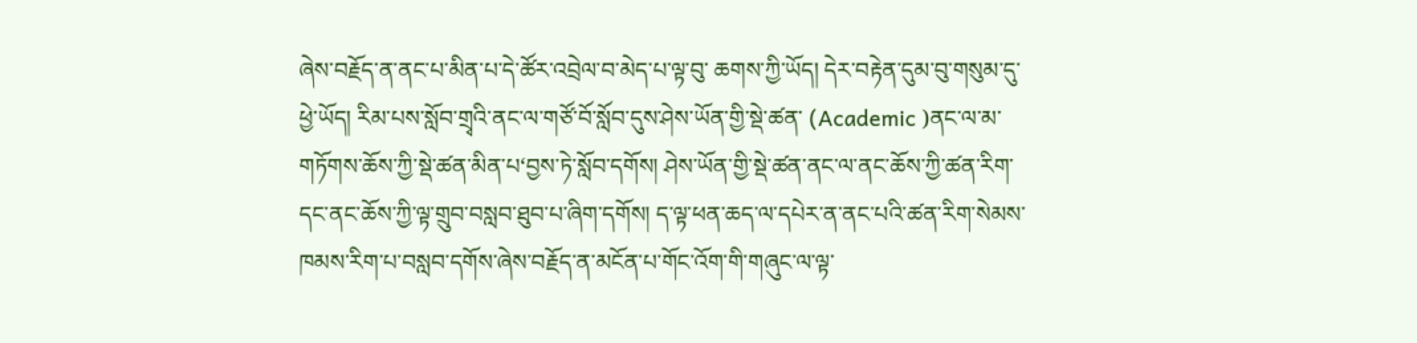ཞེས་བརྗོད་ན་ནང་པ་མིན་པ་དེ་ཚོར་འབྲེལ་བ་མེད་པ་ལྟ་བུ་ ཆགས་ཀྱི་ཡོད། དེར་བརྟེན་དུམ་བུ་གསུམ་དུ་ཕྱེ་ཡོད། རིམ་པས་སློབ་གྲྭའི་ནང་ལ་གཙོ་བོ་སློབ་དུས་ཤེས་ཡོན་གྱི་སྡེ་ཚན་ (Academic )ནང་ལ་མ་གཏོགས་ཆོས་ཀྱི་སྡེ་ཚན་མིན་པ‘བྱས་ཏེ་སློབ་དགོས། ཤེས་ཡོན་གྱི་སྡེ་ཚན་ནང་ལ་ནང་ཆོས་ཀྱི་ཚན་རིག་དང་ནང་ཆོས་ཀྱི་ལྟ་གྲུབ་བསླབ་ཐུབ་པ་ཞིག་དགོས། ད་ལྟ་ཕན་ཆད་ལ་དཔེར་ན་ནང་པའི་ཚན་རིག་སེམས་ཁམས་རིག་པ་བསླབ་དགོས་ཞེས་བརྗོད་ན་མངོན་པ་གོང་འོག་གི་གཞུང་ལ་ལྟ་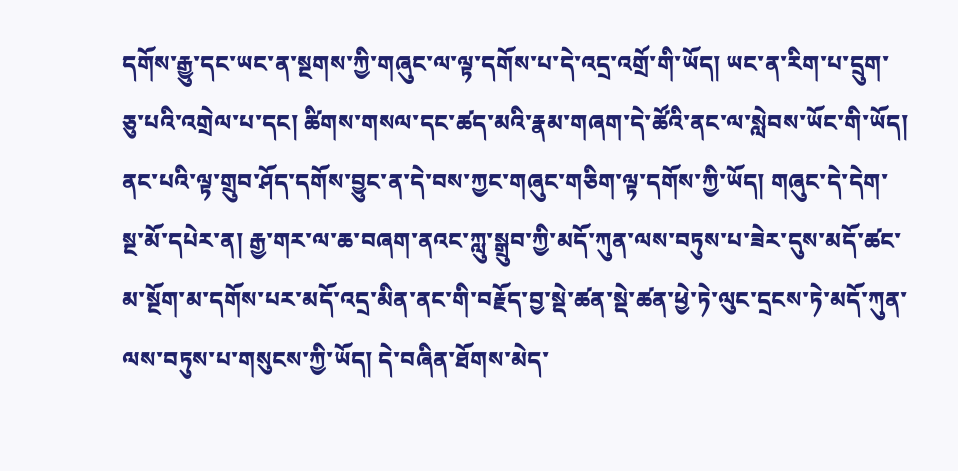དགོས་རྒྱུ་དང་ཡང་ན་སྔགས་ཀྱི་གཞུང་ལ་ལྟ་དགོས་པ་དེ་འདྲ་འགྲོ་གི་ཡོད། ཡང་ན་རིག་པ་དྲུག་ཅུ་པའི་འགྲེལ་པ་དང། ཚིགས་གསལ་དང་ཚད་མའི་རྣམ་གཞག་དེ་ཚོའི་ནང་ལ་སླེབས་ཡོང་གི་ཡོད། ནང་པའི་ལྟ་གྲུབ་ཤོད་དགོས་བྱུང་ན་དེ་བས་ཀྱང་གཞུང་གཅིག་ལྟ་དགོས་ཀྱི་ཡོད། གཞུང་དེ་དེག་སྔ་མོ་དཔེར་ན། རྒྱ་གར་ལ་ཆ་བཞག་ནའང་ཀླུ་སྒྲུབ་ཀྱི་མདོ་ཀུན་ལས་བཏུས་པ་ཟེར་དུས་མདོ་ཚང་མ་སྔོག་མ་དགོས་པར་མདོ་འདྲ་མིན་ནང་གི་བརྗོད་བྱ་སྡེ་ཚན་སྡེ་ཚན་ཕྱེ་ཏེ་ལུང་དྲངས་ཏེ་མདོ་ཀུན་ལས་བཏུས་པ་གསུངས་ཀྱི་ཡོད། དེ་བཞིན་ཐོགས་མེད་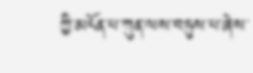ཀྱི་མངོན་པ་ཀུན་ལས་བཏུས་པ་ཞེས་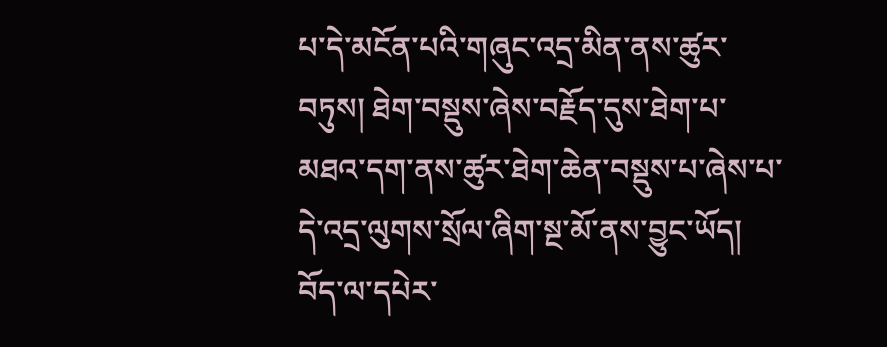པ་དེ་མངོན་པའི་གཞུང་འདྲ་མིན་ནས་ཚུར་བཏུས། ཐེག་བསྡུས་ཞེས་བརྗོད་དུས་ཐེག་པ་མཐའ་དག་ནས་ཚུར་ཐེག་ཆེན་བསྡུས་པ་ཞེས་པ་དེ་འདྲ་ལུགས་སྲོལ་ཞིག་སྔ་མོ་ནས་བྱུང་ཡོད། བོད་ལ་དཔེར་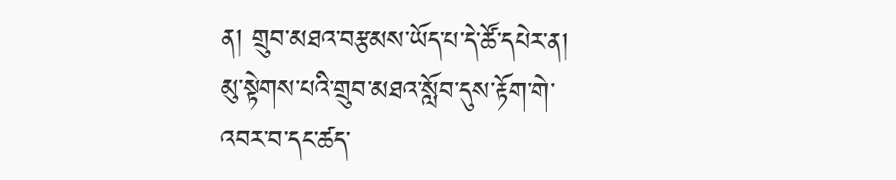ན། གྲུབ་མཐའ་བརྩམས་ཡོད་པ་དེ་ཚོ་དཔེར་ན། མུ་སྟེགས་པའི་གྲུབ་མཐའ་སློབ་དུས་རྟོག་གེ་འབར་བ་དང་ཚད་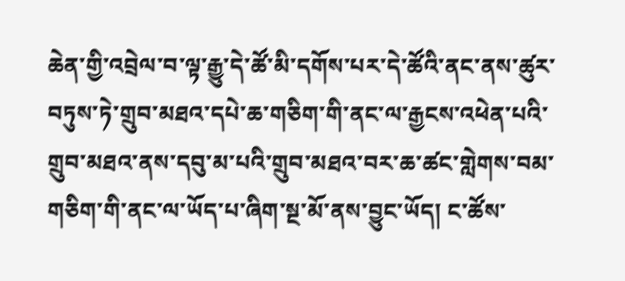ཆེན་གྱི་འབྲེལ་བ་ལྟ་རྒྱུ་དེ་ཚོ་མི་དགོས་པར་དེ་ཚོའི་ནང་ནས་ཚུར་བཏུས་ཏེ་གྲུབ་མཐའ་དཔེ་ཆ་གཅིག་གི་ནང་ལ་རྒྱངས་འཕེན་པའི་གྲུབ་མཐའ་ནས་དབུ་མ་པའི་གྲུབ་མཐའ་བར་ཆ་ཚང་གླེགས་བམ་གཅིག་གི་ནང་ལ་ཡོད་པ་ཞིག་སྔ་མོ་ནས་བྱུང་ཡོད། ང་ཚོས་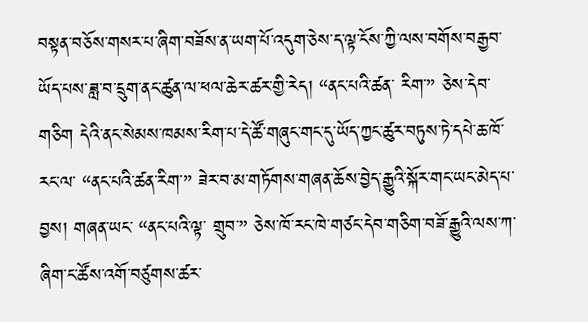བསྟན་བཅོས་གསར་པ་ཞིག་བཟོས་ན་ཡག་པོ་འདུག་ཅེས་ད་ལྟ་ངོས་ཀྱི་ལས་བགོས་བརྒྱབ་ཡོད་པས་ཟླ་བ་དྲུག་ནང་ཚུན་ལ་ཕལ་ཆེར་ཚར་གྱི་རེད། “ནང་པའི་ཚན་ རིག་” ཅེས་དེབ་གཅིག དེའི་ནང་སེམས་ཁམས་རིག་པ་དེ་ཚོ་གཞུང་གང་དུ་ཡོད་ཀྱང་ཚུར་བཏུས་ཏེ་དཔེ་ཆ་ཁོ་རང་ལ་ “ནང་པའི་ཚན་རིག་” ཟེར་བ་མ་གཏོགས་གཞན་ཆོས་བྱེད་རྒྱུའི་སྐོར་གང་ཡང་མེད་པ་བྱས། གཞན་ཡང་ “ནང་པའི་ལྟ་ གྲུབ་” ཅེས་ཁོ་རང་ཁེ་གཙང་དེབ་གཅིག་བཟོ་རྒྱུའི་ལས་ཀ་ཞིག་ང་ཚོས་འགོ་བཙུགས་ཚར་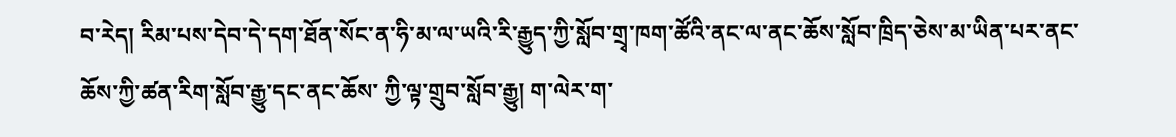བ་རེད། རིམ་པས་དེབ་དེ་དག་ཐོན་སོང་ན་ཧི་མ་ལ་ཡའི་རི་རྒྱུད་ཀྱི་སློབ་གྲྭ་ཁག་ཚོའི་ནང་ལ་ནང་ཆོས་སློབ་ཁྲིད་ཅེས་མ་ཡིན་པར་ནང་ཆོས་ཀྱི་ཚན་རིག་སློབ་རྒྱུ་དང་ནང་ཆོས་ ཀྱི་ལྟ་གྲུབ་སློབ་རྒྱུ། ག་ལེར་ག་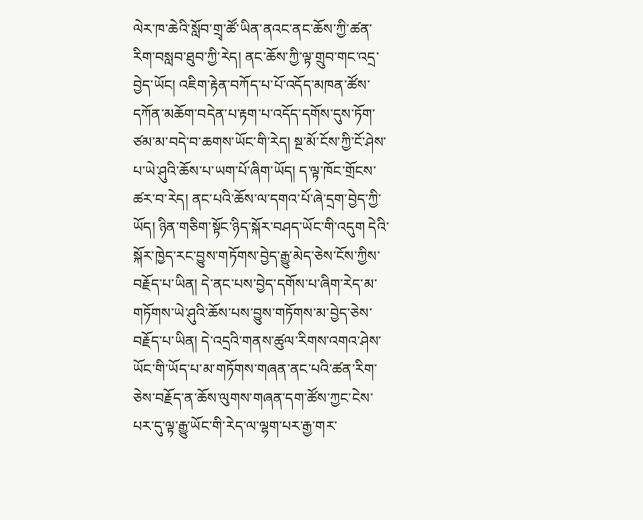ལེར་ཁ་ཆེའི་སློབ་གྲྭ་ཚོ་ཡིན་ནའང་ནང་ཆོས་ཀྱི་ཚན་རིག་བསླབ་ཐུབ་ཀྱི་རེད། ནང་ཆོས་ཀྱི་ལྟ་གྲུབ་གང་འདྲ་བྱེད་ཡོང། འཇིག་རྟེན་བཀོད་པ་པོ་འདོད་མཁན་ཚོས་དཀོན་མཆོག་བདེན་པ་རྟག་པ་འདོད་དགོས་དུས་ཏོག་ཙམ་མ་བདེ་བ་ཆགས་ཡོང་གི་རེད། སྔ་མོ་ངོས་ཀྱི་ངོ་ཤེས་པ་ཡེ་ཤུའི་ཆོས་པ་ཡག་པོ་ཞིག་ཡོད། ད་ལྟ་ཁོང་གྲོངས་ཚར་བ་རེད། ནང་པའི་ཆོས་ལ་དགའ་པོ་ཞེ་དྲག་བྱེད་ཀྱི་ཡོད། ཉིན་གཅིག་སྟོང་ཉིད་སྐོར་བཤད་ཡོང་གི་འདུག དེའི་སྐོར་ཁྱེད་རང་བྱུས་གཏོགས་བྱེད་རྒྱུ་མེད་ཅེས་ངོས་ཀྱིས་བརྗོད་པ་ཡིན། དེ་ནང་པས་བྱེད་དགོས་པ་ཞིག་རེད་མ་གཏོགས་ཡེ་ཤུའི་ཆོས་པས་བྱུས་གཏོགས་མ་བྱེད་ཅེས་བརྗོད་པ་ཡིན། དེ་འདྲའི་གནས་ཚུལ་རིགས་འགའ་ཤེས་ཡོང་གི་ཡོད་པ་མ་གཏོགས་གཞན་ནང་པའི་ཚན་རིག་ཅེས་བརྗོད་ན་ཆོས་ལུགས་གཞན་དག་ཚོས་ཀྱང་ངེས་པར་དུ་ལྟ་རྒྱུ་ཡོང་གི་རེད་ལ་ལྷག་པར་རྒྱ་གར་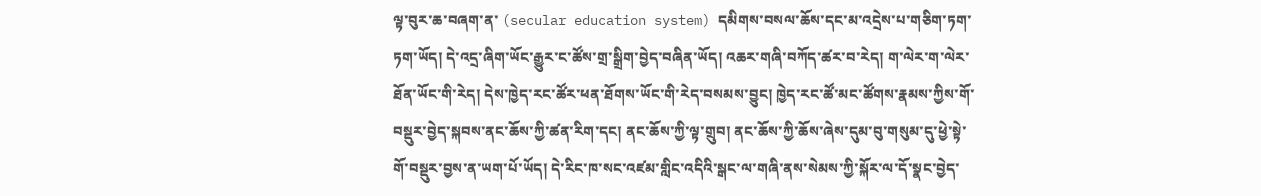ལྟ་བུར་ཆ་བཞག་ན་ (secular education system) དམིགས་བསལ་ཆོས་དང་མ་འདྲེས་པ་གཅིག་ཏག་ཏག་ཡོད། དེ་འདྲ་ཞིག་ཡོང་རྒྱུར་ང་ཚོས་གྲ་སྒྲིག་བྱེད་བཞིན་ཡོད། འཆར་གཞི་བཀོད་ཚར་བ་རེད། ག་ལེར་ག་ལེར་ཐོན་ཡོང་གི་རེད། དེས་ཁྱེད་རང་ཚོར་ཕན་ཐོགས་ཡོང་གི་རེད་བསམས་བྱུང། ཁྱེད་རང་ཚོ་མང་ཚོགས་རྣམས་ཀྱིས་གོ་བསྡུར་བྱེད་སྐབས་ནང་ཆོས་ཀྱི་ཚན་རིག་དང། ནང་ཆོས་ཀྱི་ལྟ་གྲུབ། ནང་ཆོས་ཀྱི་ཆོས་ཞེས་དུམ་བུ་གསུམ་དུ་ཕྱེ་སྟེ་གོ་བསྡུར་བྱས་ན་ཡག་པོ་ཡོད། དེ་རིང་ཁ་སང་འཛམ་གླིང་འདིའི་སྒང་ལ་གཞི་ནས་སེམས་ཀྱི་སྐོར་ལ་དོ་སྣང་བྱེད་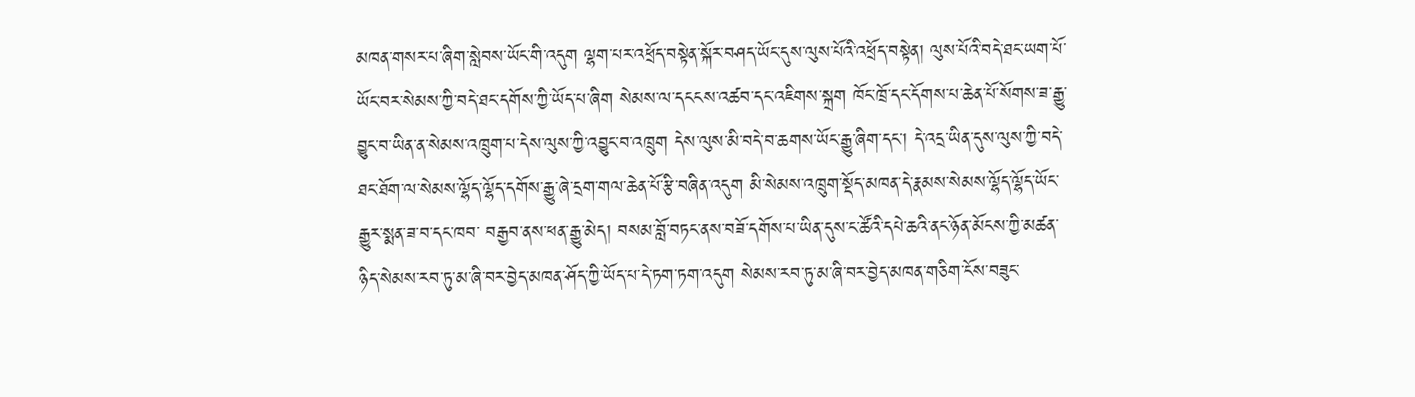མཁན་གསར་པ་ཞིག་སླེབས་ཡོང་གི་འདུག ལྷག་པར་འཕྲོད་བསྟེན་སྐོར་བཤད་ཡོང་དུས་ལུས་པོའི་འཕྲོད་བསྟེན། ལུས་པོའི་བདེ་ཐང་ཡག་པོ་ཡོང་བར་སེམས་ཀྱི་བདེ་ཐང་དགོས་ཀྱི་ཡོད་པ་ཞིག སེམས་ལ་དངངས་འཚབ་དང་འཇིགས་སྐྲག ཁོང་ཁྲོ་དང་དོགས་པ་ཆེན་པོ་སོགས་ཟ་རྒྱུ་བྱུང་བ་ཡིན་ན་སེམས་འཁྲུག་པ་དེས་ལུས་ཀྱི་འབྱུང་བ་འཁྲུག དེས་ལུས་མི་བདེ་བ་ཆགས་ཡོང་རྒྱུ་ཞིག་དང་། དེ་འདྲ་ཡིན་དུས་ལུས་ཀྱི་བདེ་ཐང་ཐོག་ལ་སེམས་ལྷོད་ལྷོད་དགོས་རྒྱུ་ཞེ་དྲག་གལ་ཆེན་པོ་རྩི་བཞིན་འདུག མི་སེམས་འཁྲུག་སྡོད་མཁན་དེ་རྣམས་སེམས་ལྷོད་ལྷོད་ཡོང་རྒྱུར་སྨན་ཟ་བ་དང་ཁབ་ བརྒྱབ་ནས་ཕན་རྒྱུ་མེད། བསམ་བློ་བཏང་ནས་བཟོ་དགོས་པ་ཡིན་དུས་ང་ཚོའི་དཔེ་ཆའི་ནང་ཉོན་མོངས་ཀྱི་མཚན་ ཉིད་སེམས་རབ་ཏུ་མ་ཞི་བར་བྱེད་མཁན་ཤོད་ཀྱི་ཡོད་པ་དེ་ཏག་ཏག་འདུག སེམས་རབ་ཏུ་མ་ཞི་བར་བྱེད་མཁན་གཅིག་ངོས་བཟུང་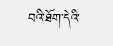བའི་ཐོག་དེའི་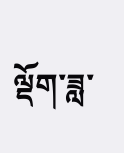ལྡོག་ཟླ་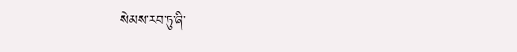སེམས་རབ་ཏུ་ཞི་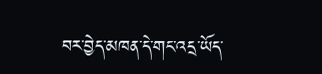བར་བྱེད་མཁན་དེ་གང་འདྲ་ཡོད་